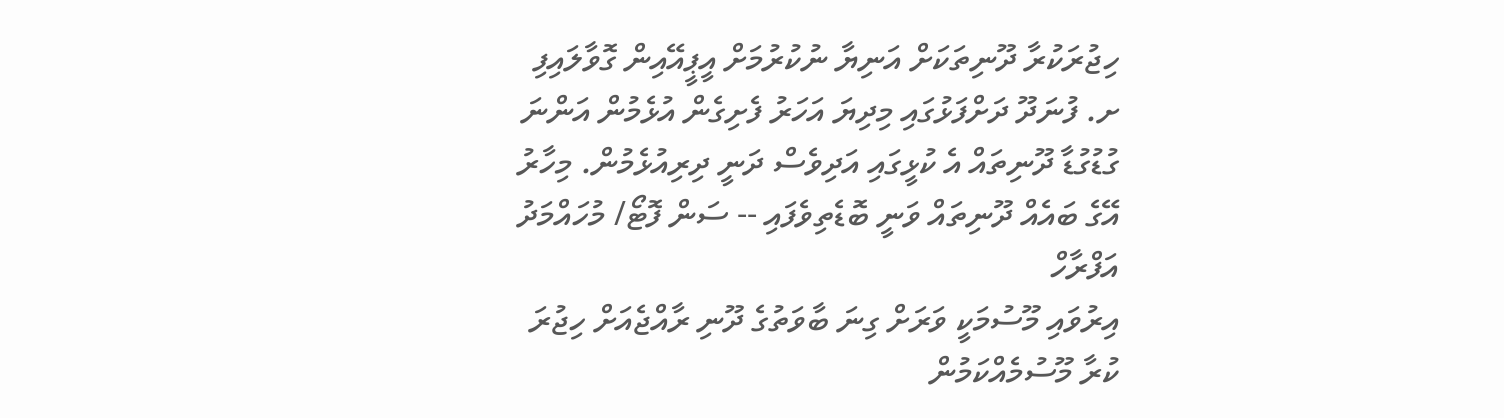ހިޖުރަކުރާ ދޫނިތަކަށް އަނިޔާ ނުކުރުމަށް އީޕީއޭއިން ގޮވާލައިފި
ށ. ފުނަދޫ ދަށްފަޅުގައި މިދިޔަ އަހަރު ފެށިގެން އުޅެމުން އަންނަ ގުޑުގުޑާ ދޫނިތައް އެ ކުޅީގައި އަދިވެސް ދަނީ ދިރިއުޅެމުން. މިހާރު އޭގެ ބައެއް ދޫނިތައް ވަނީ ބޮޑެތިވެފައި -- ސަން ފޮޓޯ/ މުހައްމަދު އަފްރާހް
އިރުވައި މޫސުމަކީ ވަރަށް ގިނަ ބާވަތުގެ ދޫނި ރާއްޖެއަށް ހިޖުރަ ކުރާ މޫސުމެއްކަމުން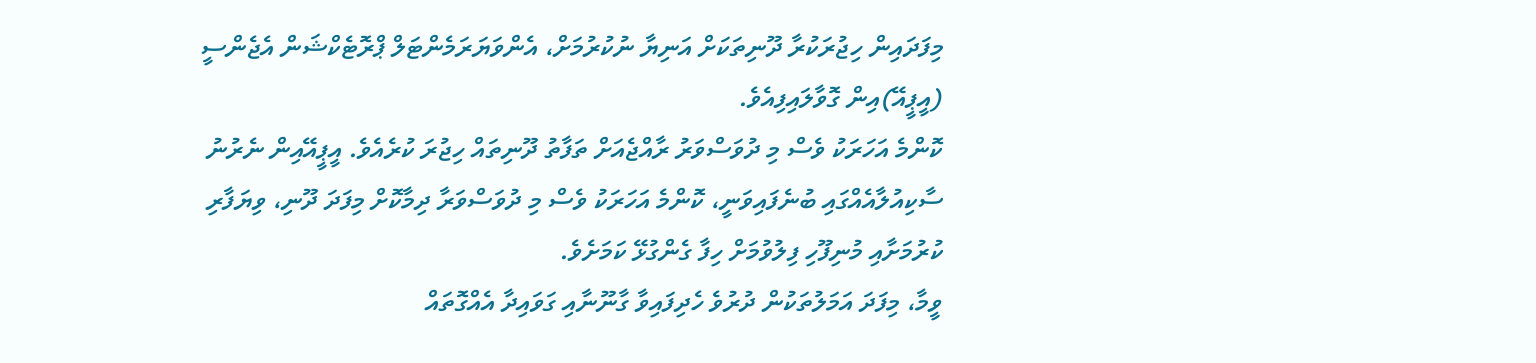މިފަދައިން ހިޖުރަކުރާ ދޫނިތަކަށް އަނިޔާ ނުކުރުމަށް، އެންވަޔަރަމެންޓަލް ޕްރޮޓެކްޝަން އެޖެންސީ (އީޕީއޭ)އިން ގޮވާލައިފިއެވެ.
ކޮންމެ އަހަރަކު ވެސް މި ދުވަސްވަރު ރާއްޖެއަށް ތަފާތު ދޫނިތައް ހިޖުރަ ކުރެއެވެ. އީޕީއޭއިން ނެރުނު ސާކިއުލާއެއްގައި ބުނެފައިވަނީ، ކޮންމެ އަހަރަކު ވެސް މި ދުވަސްވަރާ ދިމާކޮށް މިފަދަ ދޫނި، ވިޔަފާރި ކުރުމަށާއި މުނިފޫހި ފިލުވުމަށް ހިފާ ގެންގުޅޭ ކަމަށެވެ.
ވީމާ، މިފަދަ އަމަލުތަކުން ދުރުވެ ހެދިފައިވާ ގާނޫނާއި ގަވައިދާ އެއްގޮތައް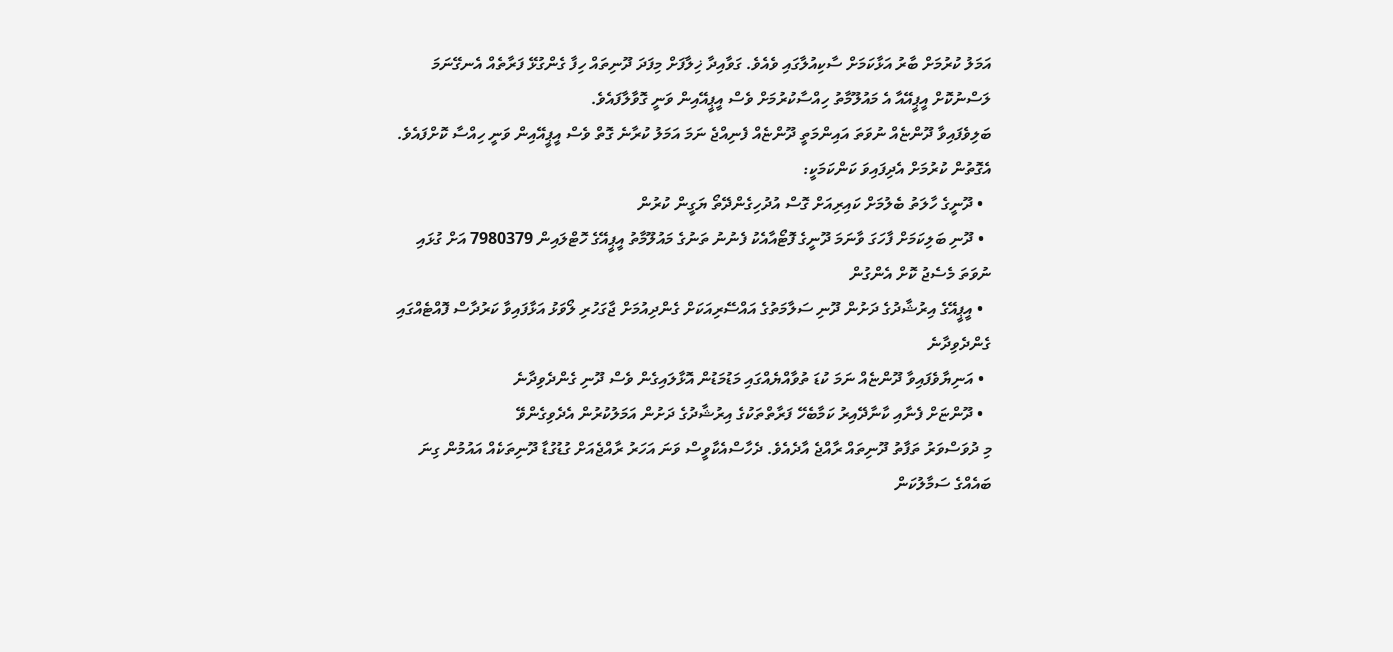އަމަލު ކުރުމަށް ބާރު އަޅާކަމަށް ސާކިއުލާގައި ވެއެވެ. ގަވާއިދާ ޚިލާފަށް މިފަދަ ދޫނިތައް ހިފާ ގެންގުޅޭ ފަރާތެއް އެނގޭނަމަ ލަސްނުކޮށް އީޕީއޭއާ އެ މައުލޫމާތު ހިއްސާކުރުމަށް ވެސް އީޕީއޭއިން ވަނީ ގޮވާލާފައެވެ.
ބަލިވެފައިވާ ދޫންޏެއް ނުވަތަ އައިންމަތީ ދޫންޏެއް ފެނިއްޖެ ނަމަ އަމަލު ކުރާނެ ގޮތް ވެސް އީޕީއޭއިން ވަނީ ހިއްސާ ކޮށްފައެވެ. އެގޮތުން ކުރުމަށް އެދިފައިވަ ކަންކަމަކީ:
  • ދޫނީގެ ހާލަތު ބެލުމަށް ކައިރިއަށް ގޮސް އުދުހިގެންދޭތޯ ޔަގީން ކުރުން
  • ދޫނި ބަލިކަމަށް ފާހަގަ ވާނަމަ ދޫނީގެ ފޮޓޯއާއެކު ފެނުނު ތަނުގެ މައުލޫމާތު އީޕީއޭގެ ހޮޓްލައިން 7980379 އަށް ގުޅައި ނުވަތަ މެސެޖު ކޮށް އެންގުން
  • އީޕީއޭގެ އިރުޝާދުގެ ދަށުން ދޫނި ސަލާމަތުގެ އައްސޭރިއަކަށް ގެންދިއުމަށް ޖާގަހުރި ލޯވަޅު އަޅާފައިވާ ކަރުދާސް ފޮއްޓެއްގައި ގެންދެވިދާނެ
  • އަނިޔާވެފައިވާ ދޫންޏެއް ނަމަ ކުޑަ ތުވާއްޔެއްގައި މަޑުމަޑުން އޮޅާލައިގެން ވެސް ދޫނި ގެންދެވިދާނެ
  • ދޫންޏަށް ފެނާއި ކާނާދޭއިރު ކަމާބެހޭ ފަރާތްތަކުގެ އިރުޝާދުގެ ދަށުން އަމަލުކުރުން އެދެވިގެންވޭ
މި ދުވަސްވަރު ތަފާތު ދޫނިތައް ރާއްޖެ އާދެއެވެ. ދެހާސްއެކާވީސް ވަނަ އަހަރު ރާއްޖެއަށް ގުޑުގުޑާ ދޫނިތަކެއް އައުމުން ގިނަ ބައެއްގެ ސަމާލުކަން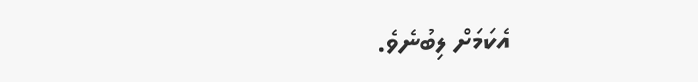އެކަމަށް ލިބުނެވެ.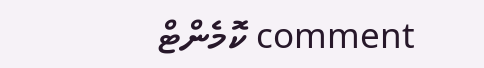comment ކޮމެންޓް